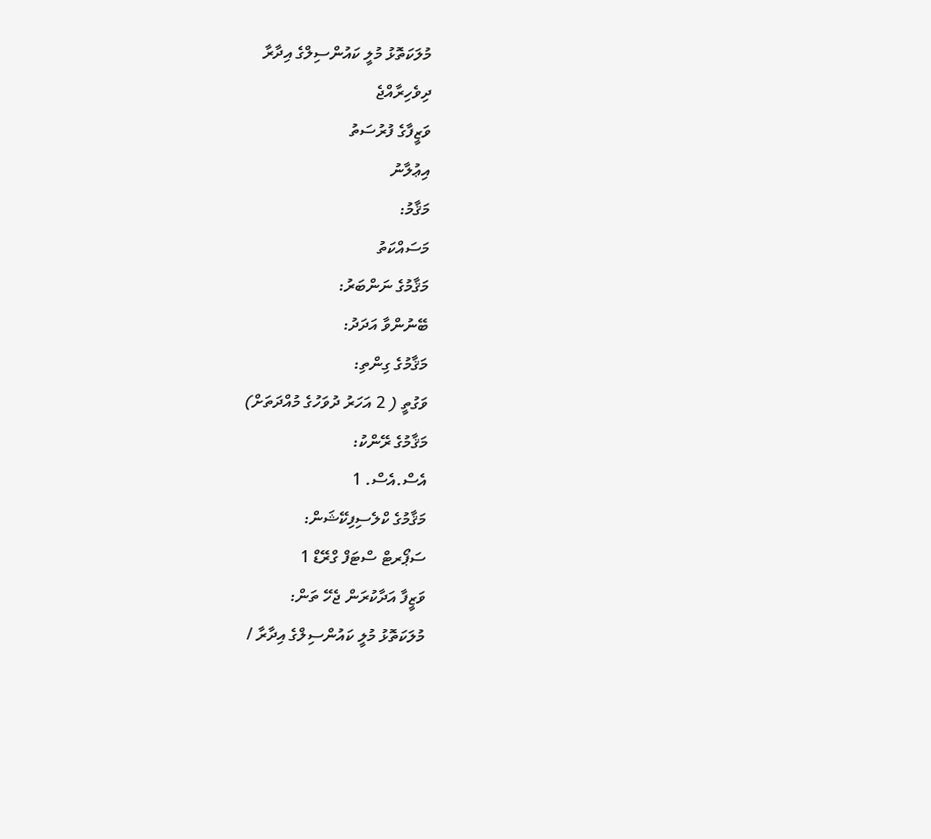މުލަކަތޮޅު މުލީ ކައުންސިލްގެ އިދާރާ
ދިވެހިރާއްޖެ
ވަޒީފާގެ ފުރުސަތު
އިޢުލާނު
މަޤާމު:
މަސައްކަތު
މަޤާމުގެ ނަންބަރު:
ބޭނުންވާ އަދަދު:
މަޤާމުގެ ގިންތި:
ވަގުތީ ( 2 އަހަރު ދުވަހުގެ މުއްދަތަށް)
މަޤާމުގެ ރޭންކު:
އެސް.އެސް. 1
މަޤާމުގެ ކްލެސިފިކޭޝަން:
ސަޕޯރޓް ސްޓަފް ގްރޭޑް 1
ވަޒީފާ އަދާކުރަން ޖެހޭ ތަން:
މުލަކަތޮޅު މުލީ ކައުންސިލްގެ އިދާރާ /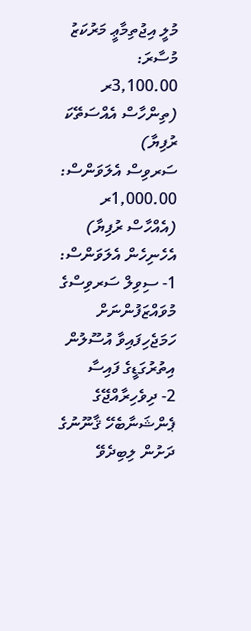މުލީ އިޖުތިމާޢީ މަރުކަޒު
މުސާރަ:
3,100.00ރ (ތިންހާސް އެއްސަތޭކަ ރުފިޔާ)
ސަރވިސް އެލަވަންސް:
1,000.00ރ (އެއްހާސް ރުފިޔާ)
އެހެނިހެން އެލަވަންސް:
1- ސިވިލް ސަރވިސްގެ މުވައްޒަފުންނަށް ހަމަޖެހިފައިވާ އުސޫލުން އިތުރުގަޑީގެ ފައިސާ
2- ދިވެހިރާއްޖޭގެ ޕެންޝަނާބެހޭ ޤާނޫނުގެ ދަށުން ލިބިދެވޭ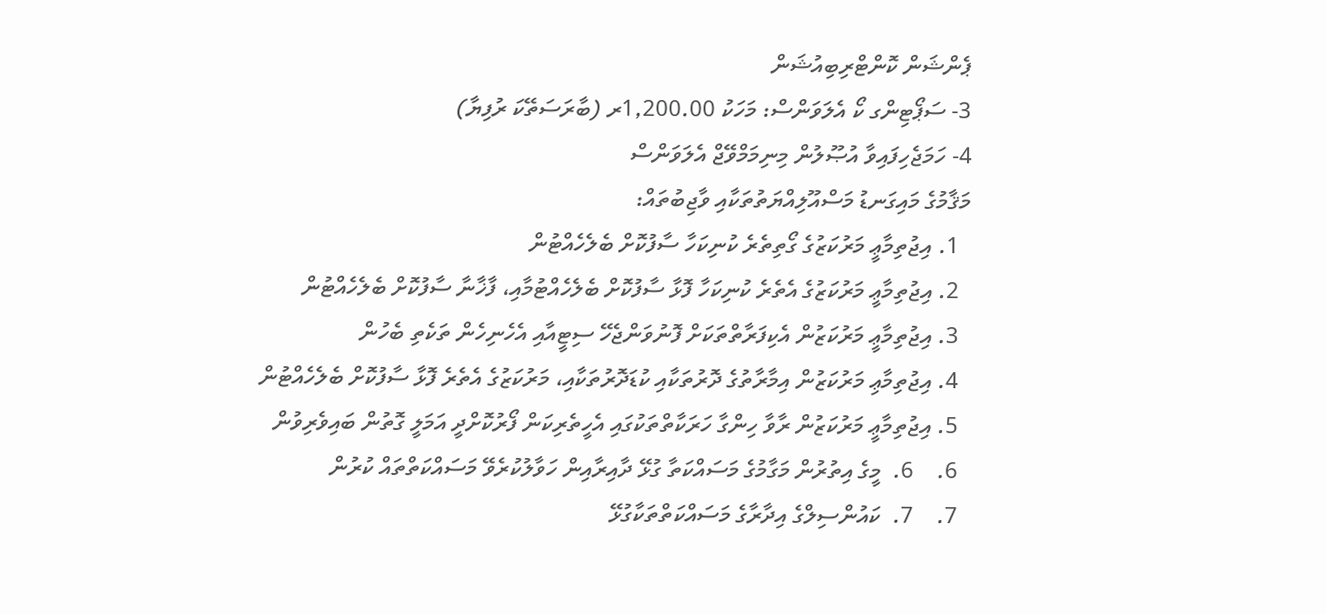ޕެންޝަން ކޮންޓްރިބިއުޝަން
3- ސަޕޯޓިންގ ކޯ އެލަވަންސް: މަހަކު 1,200.00ރ (ބާރަސަތޭކަ ރުފިޔާ)
4- ހަމަޖެހިފައިވާ އުޞޫލުން މިނިމަމްވޭޖް އެލަވަންސް
މަޤާމުގެ މައިގަނޑު މަސްއޫލިއްޔަތުތަކާއި ވާޖިބުތައް:
  1. އިޖުތިމާޢީ މަރުކަޒުގެ ގޯތިތެރެ ކުނިކަހާ ސާފުކޮށް ބެލެހެއްޓުން
  2. އިޖުތިމާޢީ މަރުކަޒުގެ އެތެރެ ކުނިކަހާ ފޮޅާ ސާފުކޮށް ބެލެހެއްޓުމާއި، ފާޚާނާ ސާފުކޮށް ބެލެހެއްޓުން
  3. އިޖުތިމާޢީ މަރުކަޒުން އެކިފަރާތްތަކަށް ފޮނުވަންޖެހޭ ސިޓީއާއި އެހެނިހެން ތަކެތި ބެހުން
  4. އިޖުތިމާޢި މަރުކަޒުން އިމާރާތުގެ ދޮރުތަކާއި ކުޑަދޮރުތަކާއި، މަރުކަޒުގެ އެތެރެ ފޮޅާ ސާފުކޮށް ބެލެހެއްޓުން
  5. އިޖުތިމާޢީ މަރުކަޒުން ރާވާ ހިންގާ ހަރަކާތްތަކުގައި އެހީތެރިކަން ފޯރުކޮށްދީ އަމަލީ ގޮތުން ބައިވެރިވުން
  6.    6.  މީގެ އިތުރުން މަގާމުގެ މަސައްކަތާ ގުޅޭ ދާއިރާއިން ހަވާލުކުރެވޭ މަސައްކަތްތައް ކުރުން
  7.    7.  ކައުންސިލްގެ އިދާރާގެ މަސައްކަތްތަކާގުޅޭ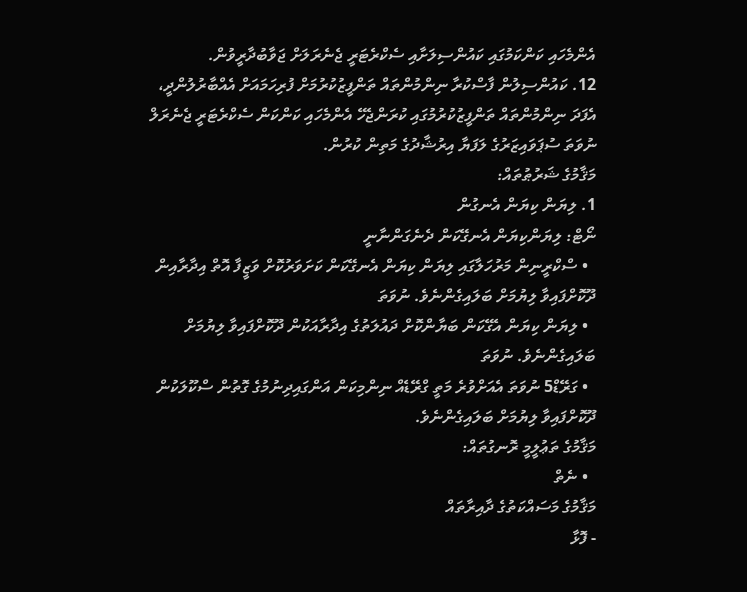އެންމެހައި ކަންކަމުގައި ކައުންސިލަށާއި ސެކްރެޓަރީ ޖެނެރަލަށް ޖަވާބުދާރީވުން.
12. ކައުންސިލުން ފާސްކުރާ ނިންމުންތައް ތަންފީޒުކުރުމަށް ފުރިހަމައަށް އެއްބާރުލުންދީ، އެފަދަ ނިންމުންތައް ތަންފީޒުކުރުމުގައި ކުރަންޖެހޭ އެންމެހައި ކަންކަން ސެކްރެޓަރީ ޖެނެރަލް ނުވަތަ ސުޕަވައިޒަރުގެ ލަފަޔާ އިރުޝާދުގެ މަތިން ކުރުން.
މަޤާމުގެ ޝަރުޠުތައް:
1. ލިޔަން ކިޔަން އެނގުން
ނޯޓް: ލިޔަންކިޔަން އެނގޭކަން ދެނެގަންނާނީ
  • ސްކްރީނިން މަރުހަލާގައި ލިޔަން ކިޔަން އެނގޭކަން ކަށަވަރުކޮށް ވަޒީފާ އޮތް އިދާރާއިން ދޫކޮށްފައިވާ ލިޔުމަށް ބަލައިގެންނެވެ. ނުވަތަ
  • ލިޔަން ކިޔަން އެގޭކަން ބަޔާންކޮށް ދައުލަތުގެ އިދާރާއަކުން ދޫކޮށްފައިވާ ލިޔުމަށް ބަލައިގެންނެވެ. ނުވަތަ
  • ގަރޭޑް5 ނުވަތަ އެއަށްވުރެ މަތީ ގްރޭޑެއް ނިންމިކަން އަންގައިދިނުމުގެ ގޮތުން ސްކޫލަކުން ދޫކޮށްފައިވާ ލިޔުމަށް ބަލައިގެންނެވެ.
މަޤާމުގެ ތަޢުލީމީ ރޮނގުތައް:
  • ނެތް
މަޤާމުގެ މަސައްކަތުގެ ދާއިރާތައް
- ފޮޅާ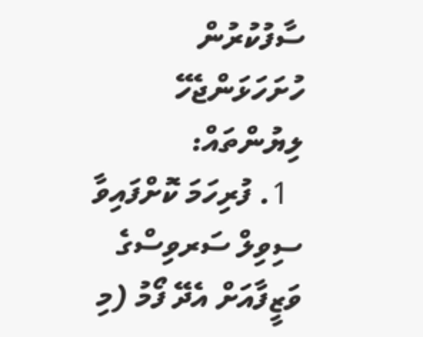ސާފުކުރުން
ހުށަހަޅަންޖެހޭ ލިޔުންތައް:
  1. ފުރިހަމަ ކޮށްފައިވާ ސިވިލް ސަރވިސްގެ ވަޒީފާއަށް އެދޭ ފޯމު (މި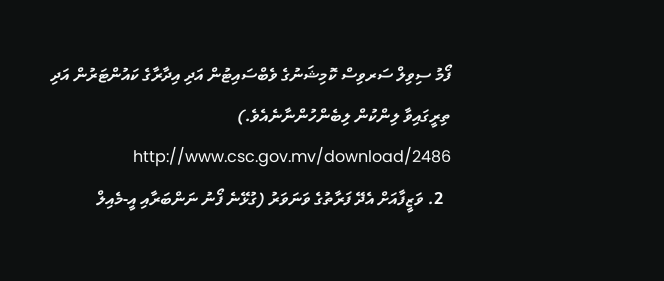ފޯމު ސިވިލް ސަރވިސް ކޮމިޝަނުގެ ވެބްސައިޓުން އަދި އިދާރާގެ ކައުންޓަރުން އަދި ތިރީގައިވާ ލިންކުން ލިބެންހުންނާނެއެވެ.) http://www.csc.gov.mv/download/2486
  2. ވަޒީފާއަށް އެދޭ ފަރާތުގެ ވަނަވަރު (ގުޅޭނެ ފޯނު ނަންބަރާއި އީ-މެއިލް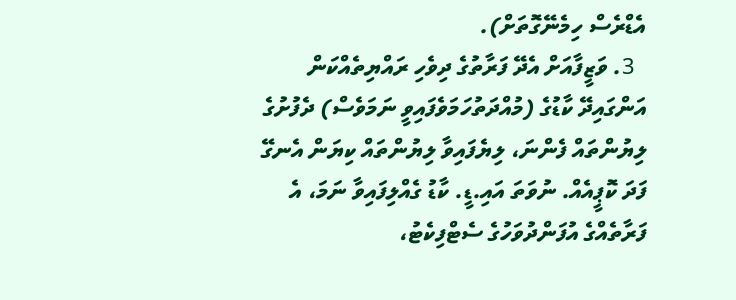އެޑްރެސް ހިމެނޭގޮތަށް).
  3. ވަޒީފާއަށް އެދޭ ފަރާތުގެ ދިވެހި ރައްޔިތެއްކަން އަންގައިދޭ ކާޑުގެ (މުއްދަތުހަމަވެފައިވީ ނަމަވެސް) ދެފުށުގެ ލިޔުންތައް ފެންނަ، ލިޔެފައިވާ ލިޔުންތައް ކިޔަން އެނގޭ ފަދަ ކޮޕީއެއް. ނުވަތަ އައި.ޑީ. ކާޑު ގެއްލިފައިވާ ނަމަ، އެ ފަރާތެއްގެ އުފަންދުވަހުގެ ސެޓްފިކެޓު،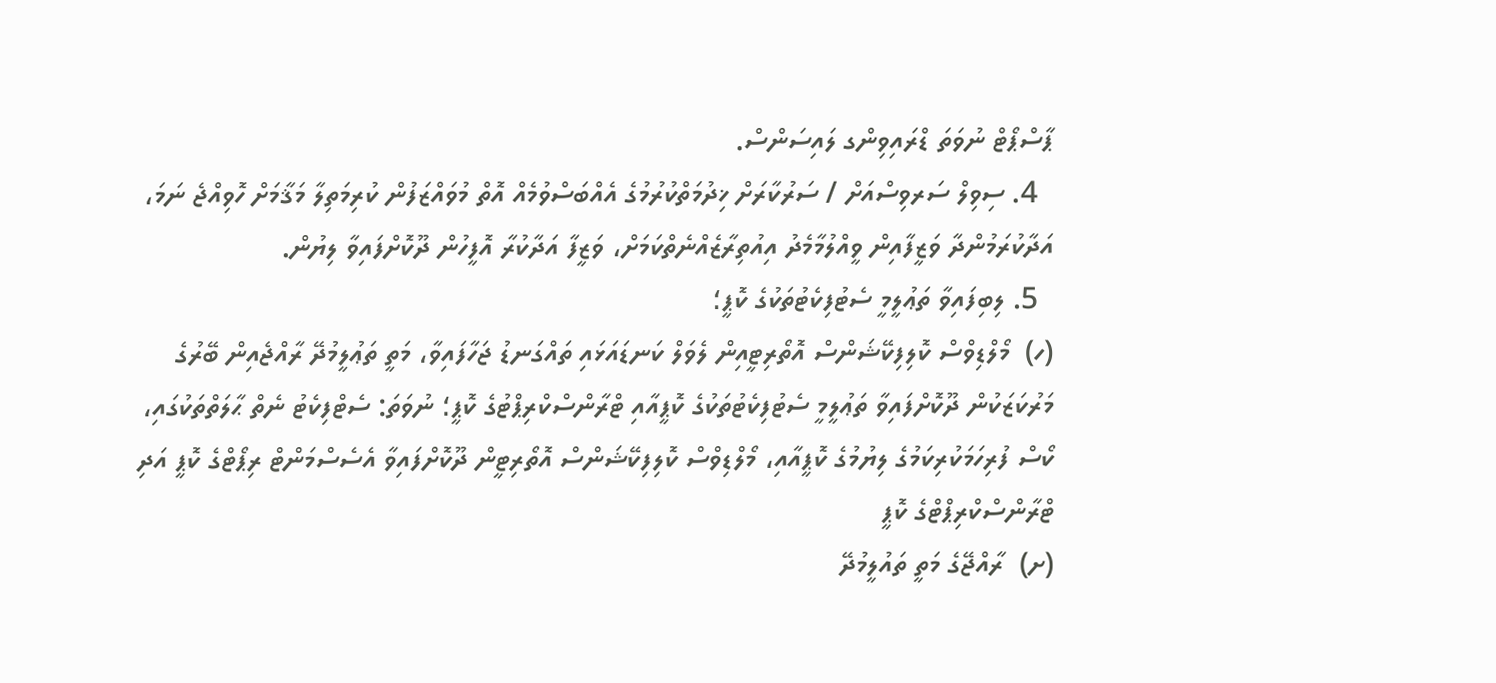ޕާސްޕޯޓް ނުވަތަ ޑްރައިވިންގ ލައިސަންސް.
  4. ސިވިލް ސަރވިސްއަށް / ސަރުކާރަށް ޚިދުމަތްކުރުމުގެ އެއްބަސްވުމެއް އޮތް މުވައްޒަފުން ކުރިމަތިލާ މަޤާމަށް ހޮވިއްޖެ ނަމަ، އަދާކުރަމުންދާ ވަޒީފާއިން ވީއްލުމާމެދު އިއުތިރާޒެއްނެތްކަމަށް، ވަޒީފާ އަދާކުރާ އޮފީހުން ދޫކޮށްފައިވާ ލިޔުން.
  5. ލިބިފައިވާ ތަޢުލީމީ ސެޓުފިކެޓުތަކުގެ ކޮޕީ؛
(ހ)  މޯލްޑިވްސް ކޮލިފިކޭޝަންސް އޮތޯރިޓީއިން ލެވަލް ކަނޑައަޅައި ތައްގަނޑު ޖަހާފައިވާ، މަތީ ތަޢުލީމުދޭ ރާއްޖެއިން ބޭރުގެ މަރުކަޒަކުން ދޫކޮށްފައިވާ ތަޢުލީމީ ސެޓުފިކެޓުތަކުގެ ކޮޕީއާއި ޓްރާންސްކްރިޕްޓުގެ ކޮޕީ؛ ނުވަތަ: ސެޓްފިކެޓު ނެތް ޙާލަތްތަކުގައި، ކޯސް ފުރިހަމަކުރިކަމުގެ ލިޔުމުގެ ކޮޕީއާއި، މޯލްޑިވްސް ކޮލިފިކޭޝަންސް އޮތޯރިޓީން ދޫކޮށްފައިވާ އެސެސްމަންޓް ރިޕޯޓްގެ ކޮޕީ އަދި ޓްރާންސްކްރިޕްޓްގެ ކޮޕީ
(ށ)  ރާއްޖޭގެ މަތީ ތައުލީމުދޭ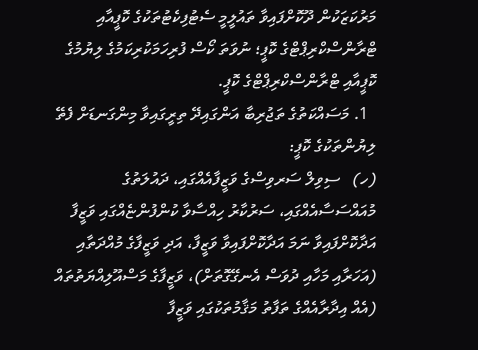މަރުކަޒަކުން ދޫކޮށްފައިވާ ތައުލީމީ ސެޓުފިކެޓުތަކުގެ ކޮޕީއާއި ޓްރާންސްކްރިޕްޓްގެ ކޮޕީ؛ ނުވަތަ ކޯސް ފުރިހަމަކުރިކަމުގެ ލިޔުމުގެ ކޮޕީއާއި ޓްރާންސްކްރިޕްޓްގެ ކޮޕީ.
  1. މަސައްކަތުގެ ތަޖުރިބާ އަންގައިދޭ ތިރީގައިވާ މިންގަނޑަށް ފެތޭ ލިޔުންތަކުގެ ކޮޕީ:
(ހ)   ސިވިލް ސަރވިސްގެ ވަޒީފާއެއްގައި، ދައުލަތުގެ މުއައްސަސާއެއްގައި، ސަރުކާރު ހިއްސާވާ ކުންފުންޏެއްގައި ވަޒީފާ އަދާކޮށްފައިވާ ނަމަ އަދާކޮށްފައިވާ ވަޒީފާ، އަދި ވަޒީފާގެ މުއްދަތާއި (އަހަރާއި މަހާއި ދުވަސް އެނގޭގޮތަށް)، ވަޒީފާގެ މަސްއޫލިއްޔަތުތައް (އެއް އިދާރާއެއްގެ ތަފާތު މަޤާމުތަކުގައި ވަޒީފާ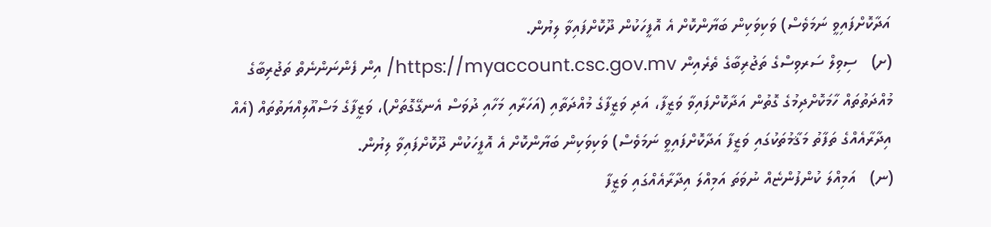އަދާކޮށްފައިވީ ނަމަވެސް) ވަކިވަކިން ބަޔާންކޮށް އެ އޮފީހަކުން ދޫކޮށްފައިވާ ލިޔުން.
(ށ)   ސިވިލް ސަރވިސްގެ ތަޖުރިބާގެ ތެރެއިން https://myaccount.csc.gov.mv/ އިން ފެންނަންނެތް ތަޖުރިބާގެ މުއްދަތުތައް ހާމަކޮށްދިމުގެ ގޮތުން އަދާކޮށްފައިވާ ވަޒީފާ، އަދި ވަޒީފާގެ މުއްދަތާއި (އަހަރާއި މަހާއި ދުވަސް އެނގޭގޮތަށް)، ވަޒީފާގެ މަސްއޫލިއްޔަތުތައް (އެއް އިދާރާއެއްގެ ތަފާތު މަޤާމުތަކުގައި ވަޒީފާ އަދާކޮށްފައިވީ ނަމަވެސް) ވަކިވަކިން ބަޔާންކޮށް އެ އޮފީހަކުން ދޫކޮށްފައިވާ ލިޔުން.
(ނ)   އަމިއްލަ ކުންފުންޏެއް ނުވަތަ އަމިއްލަ އިދާރާއެއްގައި ވަޒީފާ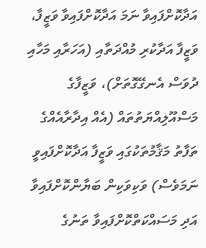އަދާކޮށްފައިވާ ނަމަ އަދާކޮށްފައިވާ ވަޒީފާ، ވަޒީފާ އަދާކުރި މުއްދަތާއި (އަހަރާއި މަހާއި ދުވަސް އެނގޭގޮތަށް)، ވަޒީފާގެ މަސްއޫލިއްޔަތުތައް (އެއް އިދާރާއެއްގެ ތަފާތު މަޤާމުތަކުގައި ވަޒީފާ އަދާކޮށްފައިވީ ނަމަވެސް) ވަކިވަކިން ބަޔާންކޮށްފައިވާ އަދި މަސައްކަތްކޮށްފައިވާ ތަނުގެ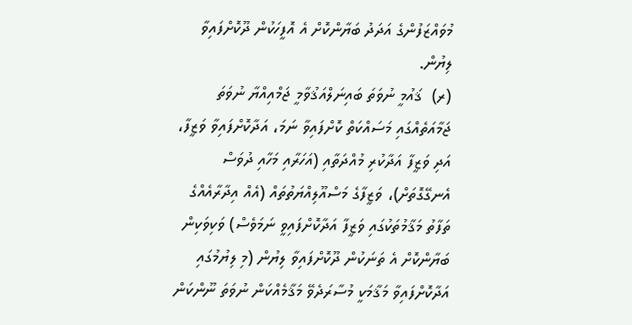މުވައްޒަފުންގެ އަދަދު ބަޔާންކޮށް އެ އޮފީހަކުން ދޫކޮށްފައިވާ ލިޔުން.
(ރ)  ޤައުމީ ނުވަތަ ބައިނަލްއަޤުވާމީ ޖަމްއިއްޔާ ނުވަތަ ޖަމާއަތެއްގައި މަސައްކަތް ކޮށްފައިވާ ނަމަ، އަދާކޮށްފައިވާ ވަޒީފާ، އަދި ވަޒީފާ އަދާކުރި މުއްދަތާއި (އަހަރާއި މަހާއި ދުވަސް އެނގޭގޮތަށް)، ވަޒީފާގެ މަސްއޫލިއްޔަތުތައް (އެއް އިދާރާއެއްގެ ތަފާތު މަޤާމުތަކުގައި ވަޒީފާ އަދާކޮށްފައިވީ ނަމަވެސް) ވަކިވަކިން ބަޔާންކޮށް އެ ތަނަކުން ދޫކޮށްފައިވާ ލިޔުން (މި ލިޔުމުގައި އަދާކޮށްފައިވާ މަޤާމަކީ މުސާރަދެވޭ މަޤާމެއްކަން ނުވަތަ ނޫންކަން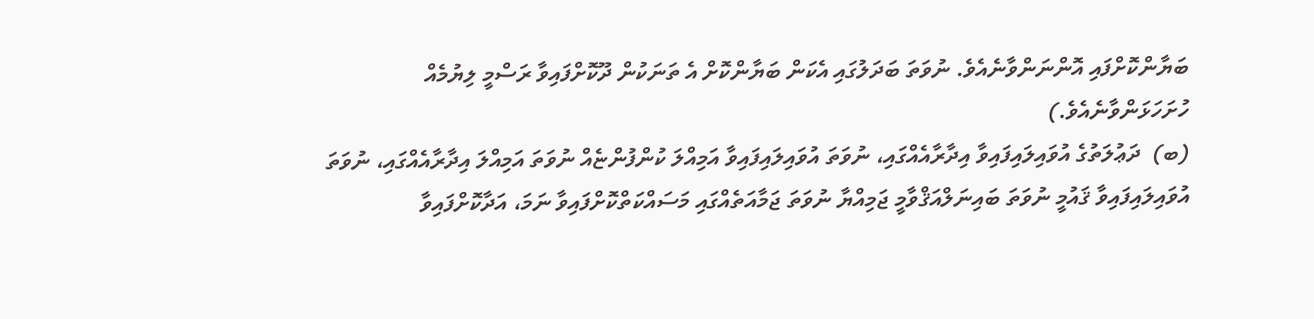ބަޔާންކޮށްފައި އޮންނަންވާނެއެވެ. ނުވަތަ ބަދަލުގައި އެކަން ބަޔާންކޮށް އެ ތަނަކުން ދޫކޮށްފައިވާ ރަސްމީ ލިޔުމެއް ހުށަހަޅަންވާނެއެވެ.)
(ބ)  ދަޢުލަތުގެ އުވައިލައިފައިވާ އިދާރާއެއްގައި، ނުވަތަ އުވައިލައިފައިވާ އަމިއްލަ ކުންފުންޏެއް ނުވަތަ އަމިއްލަ އިދާރާއެއްގައި، ނުވަތަ އުވައިލައިފައިވާ ޤައުމީ ނުވަތަ ބައިނަލްއަޤްވާމީ ޖަމިއްޔާ ނުވަތަ ޖަމާއަތެއްގައި މަސައްކަތްކޮށްފައިވާ ނަމަ، އަދާކޮށްފައިވާ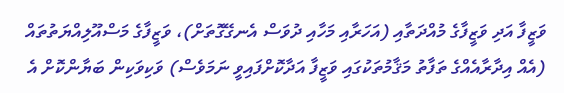ވަޒީފާ އަދި ވަޒީފާގެ މުއްދަތާއި (އަހަރާއި މަހާއި ދުވަސް އެނގޭގޮތަށް)، ވަޒީފާގެ މަސްއޫލިއްޔަތުތައް (އެއް އިދާރާއެއްގެ ތަފާތު މަޤާމުތަކުގައި ވަޒީފާ އަދާކޮށްފައިވީ ނަމަވެސް) ވަކިވަކިން ބަޔާންކޮށް އެ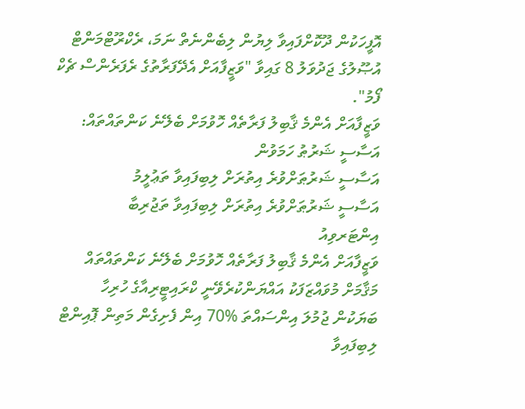އޮފީހަކުން ދޫކޮށްފައިވާ ލިޔުން ލިބެންނެތް ނަމަ، ރެކްރޫޓްމަންޓް އުޞޫލުގެ ޖަދުވަލު 8 ގައިވާ "ވަޒީފާއަށް އެދޭފަރާތުގެ ރެފަރެންސް ޗެކް ފޯމު".
ވަޒީފާއަށް އެންމެ ޤާބިލު ފަރާތެއް ހޮވުމަށް ބެލޭނެ ކަންތައްތައް:
އަސާސީ ޝަރުޠު ހަމަވުން
އަސާސީ ޝަރުޠަށްވުރެ އިތުރަށް ލިބިފައިވާ ތަޢުލީމު
އަސާސީ ޝަރުޠަށްވުރެ އިތުރަށް ލިބިފައިވާ ތަޖުރިބާ
އިންޓަރވިއު
ވަޒީފާއަށް އެންމެ ޤާބިލު ފަރާތެއް ހޮވުމަށް ބެލޭނެ ކަންތައްތައް
މަޤާމަށް މުވައްޒަފަކު އައްޔަންކުރެވޭނީ ކްރައިޓީރިއާގެ ހުރިހާ ބަޔަކުން ޖުމުލަ އިންސައްތަ %70 އިން ފެށިގެން މަތިން ޕޮއިންޓް ލިބިފައިވާ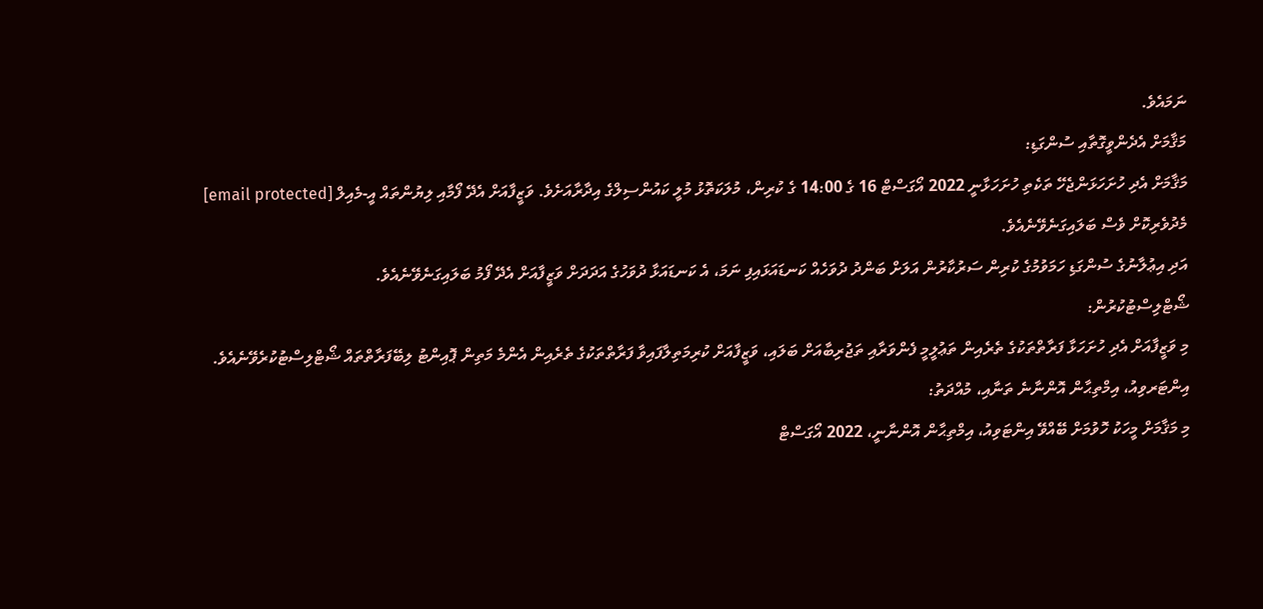ނަމައެވެ.
މަޤާމަށް އެދެންވީގޮތާއި ސުންގަޑި:
މަޤާމަށް އެދި ހުށަހަޅަންޖެހޭ ތަކެތި ހުށަހަޅާނީ 2022 އޯގަސްޓް 16 ގެ 14:00 ގެ ކުރިން، މުލަކަތޮޅު މުލީ ކައުންސިލްގެ އިދާރާއަށެވެ. ވަޒީފާއަށް އެދޭ ފޯމާއި ލިޔުންތައް އީ-މެއިލް [email protected] މެދުވެރިކޮށް ވެސް ބަލައިގަނެވޭނެއެވެ.
އަދި އިޢުލާނުގެ ސުންގަޑި ހަމަވުމުގެ ކުރިން ސަރުކާރުން އަލަށް ބަންދު ދުވަހެއް ކަނޑައަޅައިފި ނަމަ، އެ ކަނޑައަޅާ ދުވަހުގެ އަދަދަށް ވަޒީފާއަށް އެދޭ ފޯމު ބަލައިގަނެވޭނެއެވެ.
ޝޯޓްލިސްޓުކުރުން:
މި ވަޒީފާއަށް އެދި ހުށަހަޅާ ފަރާތްތަކުގެ ތެރެއިން ތަޢުލީމީ ފެންވަރާއި ތަޖުރިބާއަށް ބަލައި، ވަޒީފާއަށް ކުރިމަތިލާފައިވާ ފަރާތްތަކުގެ ތެރެއިން އެންމެ މަތިން ޕޮއިންޓު ލިބޭފަރާތްތައް ޝޯޓްލިސްޓުކުރެވޭނެއެވެ.
އިންޓަރވިއު، އިމްތިޙާން އޮންނާނެ ތަނާއި، މުއްދަތު:
މި މަޤާމަށް މީހަކު ހޮވުމަށް ބޭއްވޭ އިންޓަވިއު، އިމްތިޙާން އޮންނާނީ، 2022 އޯގަސްޓް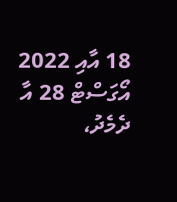18 އާއި 2022 އޯގަސްޓް 28 އާ ދެމެދު،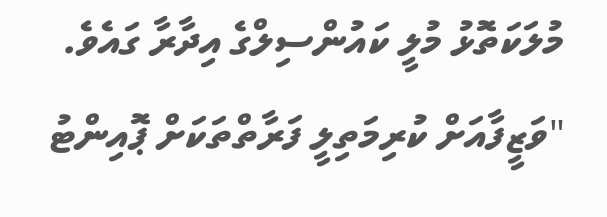މުލަކަތޮޅު މުލީ ކައުންސިލްގެ އިދާރާ ގައެވެ.
"ވަޒީފާއަށް ކުރިމަތިލީ ފަރާތްތަކަށް ޕޮއިންޓު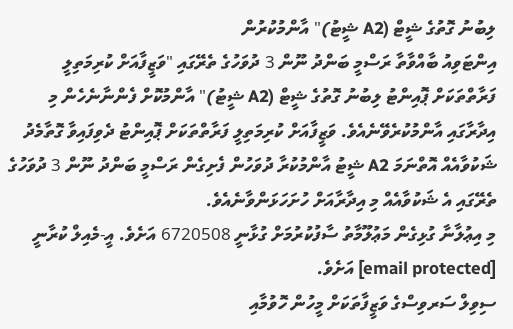ލިބުނު ގޮތުގެ ޝީޓް (A2 ޝީޓު)" އާންމުކުރުން
އިންޓަވިއު ބާއްވާތާ ރަސްމީ ބަންދު ނޫން 3 ދުވަހުގެ ތެރޭގައި "ވަޒީފާއަށް ކުރިމަތިލީ ފަރާތްތަކަށް ޕޮއިންޓު ލިބުނު ގޮތުގެ ޝީޓް (A2 ޝީޓު)" އާންމުކޮށް ފެންނާނެހެން މި އިދާރާގައި އާންމުކުރެވޭނެއެވެ. ވަޒީފާއަށް ކުރިމަތިލީ ފަރާތްތަކަށް ޕޮއިންޓު ދެވިފައިވާ ގޮތާމެދު ޝަކުވާއެއް އޮތްނަމަ A2 ޝީޓު އާންމުކުރާ ދުވަހުން ފެށިގެން ރަސްމީ ބަންދު ނޫން 3 ދުވަހުގެ ތެރޭގައި އެ ޝަކުވާއެއް މި އިދާރާއަށް ހުށަހަޅަންވާނެއެވެ.
މި އިޢުލާނާ ގުޅިގެން މަޢުލޫމާތު ސާފުކުރުމަށް ގުޅާނީ 6720508 އަށެވެ. އީ-މެއިލް ކުރާނީ [email protected] އަށެވެ.
ސިވިލް ސަރވިސްގެ ވަޒީފާތަކަށް މީހުން ހޮވުމާއި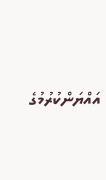އައްޔަންކުރުމުގެ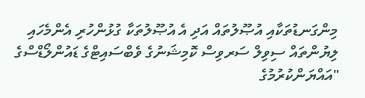މިންގަނޑުތަކާއި އުޞޫލުތައް އަދި އެ އުޞޫލުތަކާ ގުޅުންހުރި އެންމެހައި ލިޔުންތައް ސިވިލް ސަރވިސް ކޮމިޝަނުގެ ވެބްސައިޓްގެ ޑައުންލޯޑްސްގެ "އައްޔަންކުރުމުގެ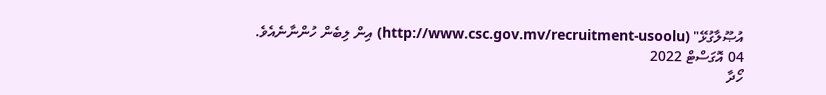އުޞޫލާގުޅޭ" (http://www.csc.gov.mv/recruitment-usoolu) އިން ލިބެން ހުންނާނެއެވެ.
04 އޮގަސްޓް 2022
ހޯދާ